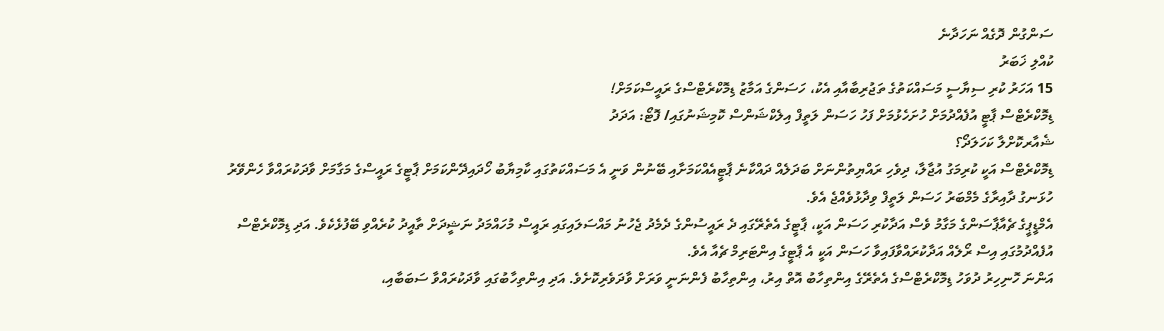ސަންގުން ދޮގެއް ނަހަދާނެ
ކުއްލި ޚަބަރު
15 އަހަރު ކުރި ސިޔާސީ މަސައްކަތުގެ ތަޖުރިބާއާއި އެކު، ހަސަންގެ އަމާޒު ޑިމޮކްރެޓްސްގެ ރައީސްކަމަށް!
ޑިމޮކްރެޓްސް ޕާޓީ އުފެއްދުމަށް ހުށަހެޅުމަށް ފަހު ހަސަން ލަތީފް އިލެކްޝަންސް ކޮމިޝަނުގައި/ ފޮޓޯ: އަދަދު
ޝެއާރކޮށްލާ ކަހަލަދޯ؟
ޑިމޮކްރެޓްސް އަކީ ކުރިމަގު އުޖާލާ، ދިވެހި ރައްޔިތުންނަށް ބަދަލެއް ދައްކާނެ ޕާޓީއެއްކަމަށާއި ބޭނުން ވަނީ އެ މަސައްކަތުގައި ކާމިޔާބު ހޯދައިދޭންކަމަށް ޕާޓީގެ ރައީސްގެ މަގާމަށް ވާދަކުރައްވާ ހެންވޭރު ހުޅަނގު ދާއިރާގެ މެމްބަރު ހަސަން ލަތީފް ވިދާޅުވެއްޖެ އެވެ.
އެމްޑީޕީގެ ޗެއާޕާސަންގެ މަގާމު ވެސް އަދާކުރި ހަސަން އަކީ، ޕާޓީގެ އެތެރޭގައި ދެ ރައީސުންގެ ދެމެދު ޖެހުނު މައްސަލައިގައި ރައީސް މުހައްމަދު ނަޝީދަށް ތާއީދު ކުރެއްވި ބޭފުޅެކެވެ. އަދި ޑިމޮކްރެޓްސް އުފެއްދުމުގައި އިސް ރޯލެއް އަދާކުރައްވާފައިވާ ހަސަން އަކީ އެ ޕާޓީގެ އިންޓަރިމް ޗެއާ އެވެ.
އަންނަ ހޮނިހިރު ދުވަހު ޑިމޮކްރެޓްސްގެ އެތެރޭގެ އިންތިހާބު އޮތް އިރު، އިންތިހާބު ފެންނަނީ ވަރަށް ވާދަވެރިކޮށެވެ. އަދި އިންތިހާބުގައި ވާދަކުރައްވާ ސަބަބާއި،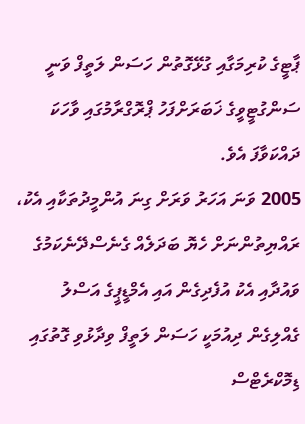ޕާޓީގެ ކުރިމަގާއި ގުޅޭގޮތުން ހަސަން ލަތީފް ވަނީ ސަންގުޓީވީގެ ޚަބަރަށްފަހު ޕްރޮގްރާމުގައި ވާހަކަ ދައްކަވާފަ އެވެ.
2005 ވަނަ އަހަރު ވަރަށް ގިނަ އުންމީދުތަކާއި އެކު، ރައްޔިތުންނަށް ހެޔޮ ބަދަލެއް ގެނެސްދޭނެކަމުގެ ވައުދާއި އެކު އުފެދިގެން އައި އެމްޑީޕީގެ އަސްލު ގެއްލިގެން ދިއުމަކީ ހަސަން ލަތީފް ވިދާޅުވި ގޮތުގައި ޑިމޮކްރެޓްސް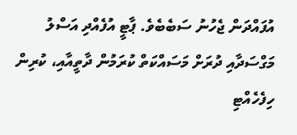އުފައްދަން ޖެހުނު ސަބެބެވެ. ޕާޓީ އުފެއްދި އަސްލު މަގްސަދާއި ދުރަށް މަސައްކަތް ކުރަމުން ދާތީއާއި، ކުރިން ހިފެހެއްޓި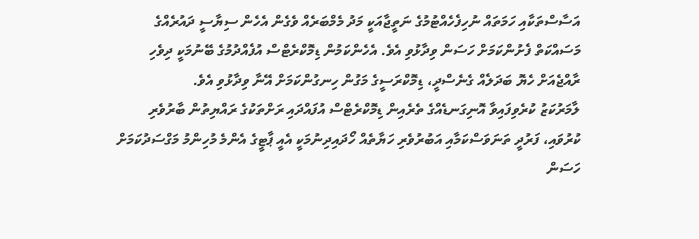އަސާސްތަކާއި ހަމަތައް ނުހިފެހެއްޓުމުގެ ނަތީޖާއަކީ މަދު މެމްބަރެއް ވެގެން އެހެން ސިޔާސީ ދައުރެއްގެ މަސައްކަތް ފެށުންކަމަށް ހަސަން ވިދާޅުވި އެވެ. އެހެންކަމުން ޑިމޮކްރެޓްސް އުފެއްދުމުގެ ބޭނުމަކީ ދިވެހި ރާއްޖެއަށް ހެޔޮ ބަދަލެއް ގެނެސްދީ، ޑިމޮކްރަސީގެ މަގުން ހިނގުންކަމަށް އޭނާ ވިދާޅުވި އެވެ.
ލާމަރުކަޒު ކުރެވިފައިވާ އޮނިގަނޑެއްގެ ތެރެއިން ޑިމޮކްރެޓްސް އުފައްދައި ރަށްތަކުގެ ރައްޔިތުން ބާރުވެރި ކުރުވައި، ފަރުދީ ތަނަވަސްކަމާއި އަބުރުވެރި ހަޔާތެއް ހޯދައިދިނުމަކީ އެއީ ޕާޓީގެ އެންމެ މުހިންމު މަގްސަދުކަމަށް ހަސަން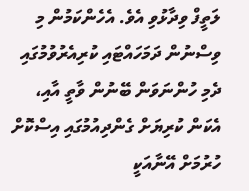ލަތީފް ވިދާޅުވި އެވެ. އެހެންކަމުން މި ވިސްނުން ދަމަހައްޓައި ކުރިއެރުވުމުގައި ދެމި ހުންނަވަން ބޭނުން ވާތީ އާއި، އެކަން ކުރިޔަށް ގެންދިއުމުގައި އިސްކޮށް ހުރުމަށް އޭނާއަކީ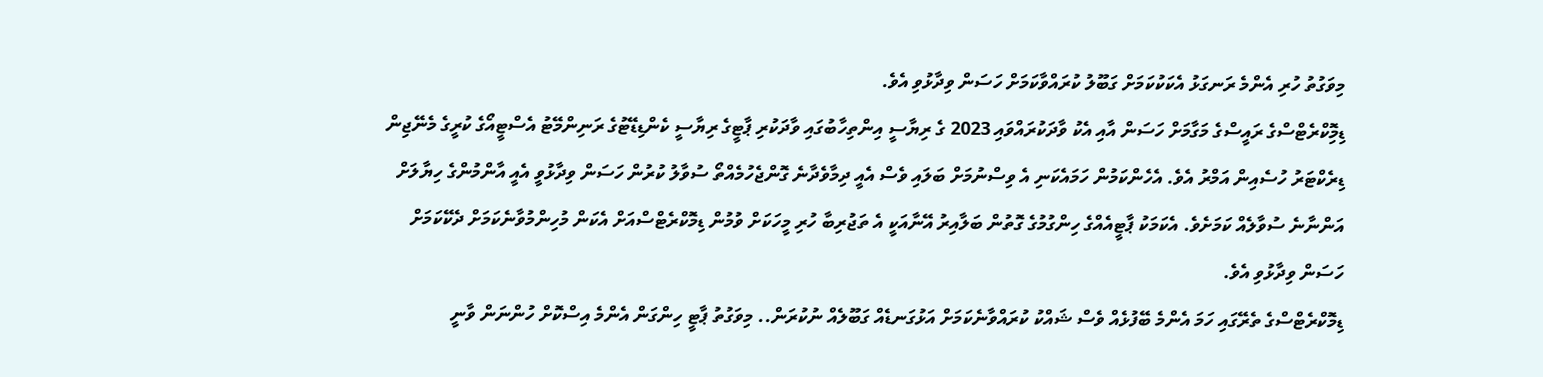މިވަގުތު ހުރި އެންމެ ރަނގަޅު އެކަކުކަމަށް ގަބޫލު ކުރައްވާކަމަށް ހަސަން ވިދާޅުވި އެވެ.
ޑިމޮިކްރެޓްސްގެ ރައީސްގެ މަގާމަށް ހަސަން އާއި އެކު ވާދަކުރައްވައި 2023 ގެ ރިޔާސީ އިންތިހާބުގައި ވާދަކުރި ޕާޓީގެ ރިޔާސީ ކެންޑިޑޭޓުގެ ރަނިންމޭޓު އެސްޓީއޯގެ ކުރީގެ މެނޭޖިން ޑިރެކްޓަރު ހުސެއިން އަމްރު އެވެ. އެހެންކަމުން ހަމައެކަނި އެ ވިސްނުމަށް ބަލައި ވެސް އެއީ ދިމާވެދާނެ ގޮންޖެހުމެއްތޯ ސުވާލު ކުރުން ހަސަން ވިދާޅުވީ އެއީ އާންމުންގެ ހިޔާލަށް އަންނާނެ ސުވާލެއް ކަމަށެވެ. އެކަމަކު ޕާޓީއެއްގެ ހިންގުމުގެ ގޮތުން ބަލާއިރު އޭނާއަކީ އެ ތަޖުރިބާ ހުރި މީހަކަށް ވުމުން ޑިމޮކްރެޓްސްއަށް އެކަން މުހިންމުވާނެކަމަށް ދެކޭކަމަށް ހަސަން ވިދާޅުވި އެވެ.
ޑިމޮކްރެޓްސްގެ ތެރޭގައި ހަމަ އެންމެ ބޭފުޅެއް ވެސް ޝައްކު ކުރައްވާނެކަމަށް އަޅުގަނޑެއް ގަބޫލެއް ނުކުރަން.. މިވަގުތު ޕާޓީ ހިންގަން އެންމެ އިސްކޮށް ހުންނަން ވާނީ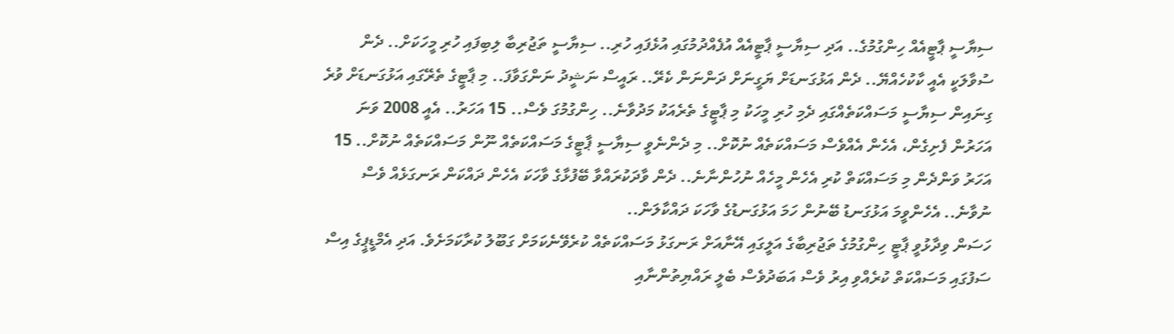ސިޔާސީ ޕާޓީއެއް ހިންގުމުގެ.. އަދި ސިޔާސީ ޕާޓީއެއް އުފެއްދުމުގައި އުޅެފައި ހުރި.. ސިޔާސީ ތަޖުރިބާ ލިބިފައި ހުރި މީހަކަށް.. ދެން ސުވާލަކީ އެއީ ކާކުހެއްޔޭ.. ދެން އަޅުގަނޑަށް ޔަގީނަށް ދަންނަން ކެރޭ.. ރައީސް ނަޝީދު ނަންގަވާފަ.. މި ޕާޓީގެ ތެރޭގައި އަޅުގަނޑަށް ވުރެ ގިނައިން ސިޔާސީ މަސައްކަތެއްގައި ދެމި ހުރި މީހަކު މި ޕާޓީގެ ތެރެއަކު މަދުވާނެ.. ހިންގުމުގަ ވެސް.. 15 އަހަރު.. އެއީ 2008 ވަނަ އަހަރުން ފެށިގެން، އެހެން އެއްވެސް މަސައްކަތެއް ނުކޮށް.. މި ދެންނެވީ ސިޔާސީ ޕާޓީގެ މަސައްކަތެއް ނޫން މަސައްކަތެއް ނުކޮށް.. 15 އަހަރު ވަންދެން މި މަސައްކަތް ކުރި އެހެން މީހެއް ނުހުންނާނެ.. ދެން ވާދަކުރައްވާ ބޭފުޅާގެ ވާހަކަ އެހެން ދައްކަން ރަނގަޅެއް ވެސް ނުވާނެ.. އެހެންވީމަ އަޅުގަނޑު ބޭނުން ހަމަ އަޅުގަނޑުގެ ވާހަކަ ދައްކާލަން..
ހަސަން ވިދާޅުވީ ޕާޓީ ހިންގުމުގެ ތަޖުރިބާގެ އަލީގައި އޭނާއަށް ރަނގަޅު މަސައްކަތެއް ކުރެވޭނެކަމަށް ގަބޫލު ކުރާކަމަށެވެ. އަދި އެމްޑީޕީގެ އިސް ސަފުގައި މަސައްކަތް ކުރެއްވި އިރު ވެސް އަބަދުވެސް ބެލީ ރައްޔިތުންނާއި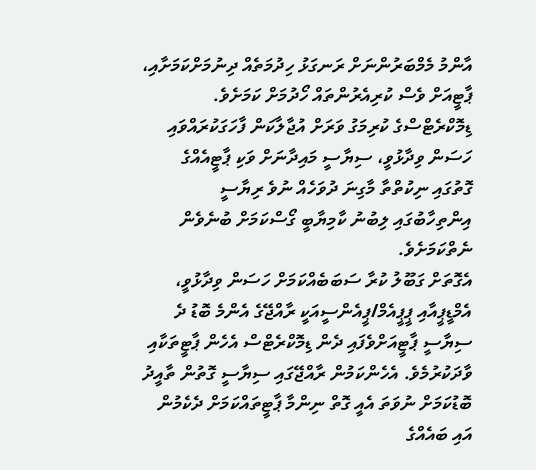އާންމު މެމްބަރުންނަށް ރަނގަޅު ހިދުމަތެއް ދިނުމަށްކަމަށާއި، ޕާޓީއަށް ވެސް ކުރިއެރުންތައް ހޯދުމަށް ކަމަށެވެ. ޑިމޮކްރެޓްސްގެ ކުރިމަގު ވަރަށް އުޖާލާކަން ފާހަގަކުރައްވައި ހަސަން ވިދާޅުވީ، ސިޔާސީ މައިދާނަށް ވަކި ޕާޓީއެއްގެ ގޮތުގައި ނިކުތްތާ މާގިނަ ދުވަހެއް ނުވެ ރިޔާސީ އިންތިހާބުގައި ލިބުނު ކާމިޔާބީ ގޯސްކަމަށް ބުނެވެން ނެތްކަމަށެވެ.
އެގޮތަށް ގަބޫލު ކުރާ ސަބަބެއްކަމަށް ހަސަން ވިދާޅުވީ، އެމްޑީޕީއާއި ޕީޕީއެމް/ޕީއެންސީއަކީ ރާއްޖޭގެ އެންމެ ބޮޑު ދެ ސިޔާސީ ޕާޓީއަށްވެފައި ދެން ޑިމޮކްރެޓްސް އެހެން ޕާޓީތަކާއި ވާދަކުރުމެވެ. އެހެންކަމުން ރާއްޖޭގައި ސިޔާސީ ގޮތުން ތާއީދު ބޮޑުކަމަށް ނުވަތަ އެއީ ގޮތް ނިންމާ ޕާޓީތައްކަމަށް ދެކެމުން އައި ބައެއްގެ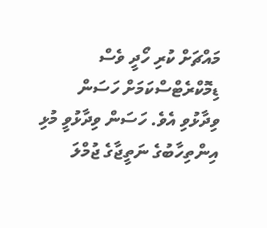މައްޗަށް ކުރި ހޯދީ ވެސް ޑިމޮކްރެޓްސްކަމަށް ހަސަން ވިދާޅުވި އެވެ. ހަސަން ވިދާޅުވީ މުޅި އިންތިހާބުގެ ނަތީޖާގެ ޖުމްލަ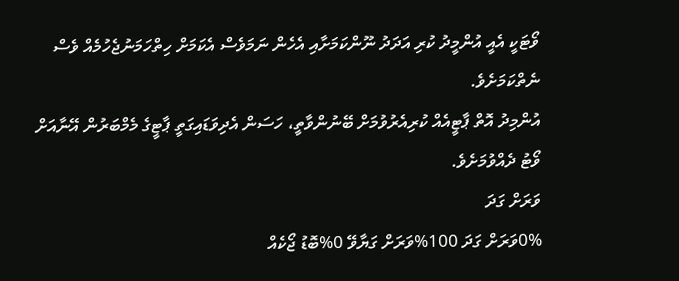ވޯޓަކީ އެއީ އުންމީދު ކުރި އަދަދު ނޫންކަމަށާއި އެހެން ނަމަވެސް އެކަމަށް ހިތްހަމަނުޖެހުމެއް ވެސް ނެތްކަމަށެވެ.
އުންމިދު އޮތް ޕާޓީއެއް ކުރިއެރުވުމަށް ބޭނުންވާތީ، ހަސަން އެދިވަޑައިގަތީ ޕާޓީގެ މެމްބަރުން އޭނާއަށް ވޯޓު ދެއްވުމަށެވެ.
ވަރަށް ގަދަ
0%ވަރަށް ގަދަ 100%ވަރަށް ގަޔާވޭ 0%ބޮޑު ޖޯކެއް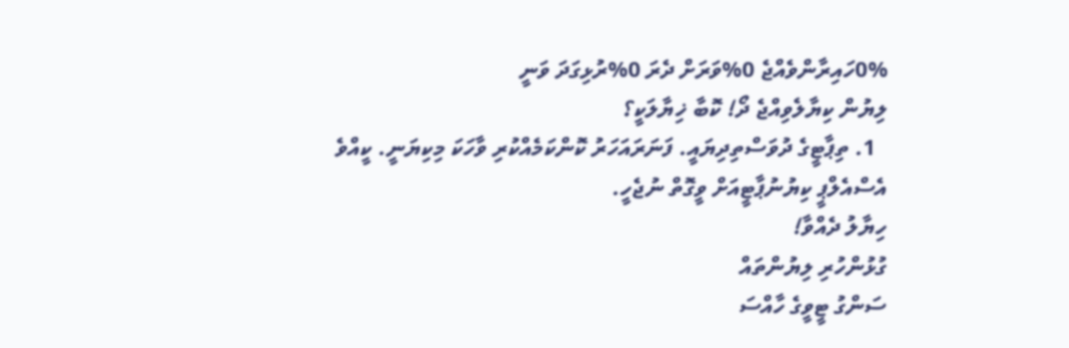0%ހައިރާންވެއްޖެ 0%ވަރަށް ދެރަ 0%ރުޅިގަދަ ވަނީ
ލިޔުން ކިޔާލެވިއްޖެ ދޯ! ކޮބާ ޚިޔާލަކީ؟
  1. ތިޕާޓީގެ ދުވަސްތިދިޔައީ. ފަނަރައަހަރު ކޮންކަމެއްކުރި ވާހަކަ މިކިޔަނީ. ކީއްވެ އެސްއެލްޕީ ކިޔުނުޕާޓީއަށް ވީގޮތް ނުޖެހީ.
ހިޔާލު ދެއްވާ!
ގުޅުންހުރި ލިޔުންތައް
ސަންގު ޓީވީގެ ހާއްސަ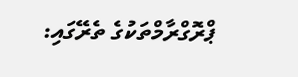ޕްރޮގްރާމްތަކުގެ ތެރޭގައި: